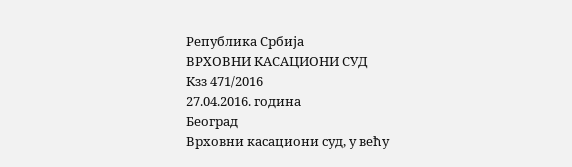Република Србија
ВРХОВНИ КАСАЦИОНИ СУД
Кзз 471/2016
27.04.2016. година
Београд
Врховни касациони суд, у већу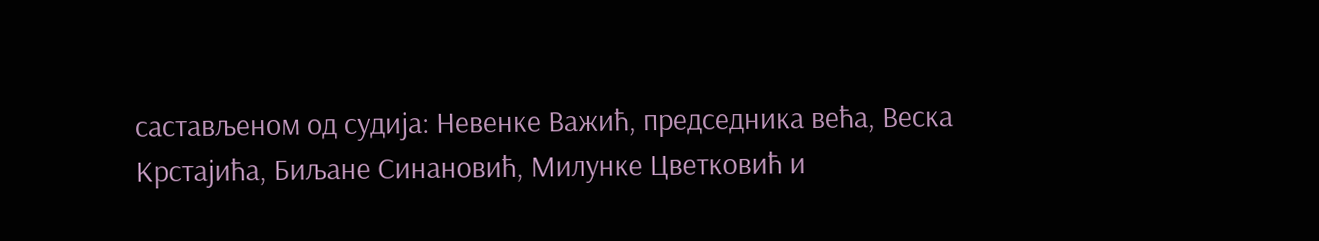састављеном од судија: Невенке Важић, председника већа, Веска Крстајића, Биљане Синановић, Милунке Цветковић и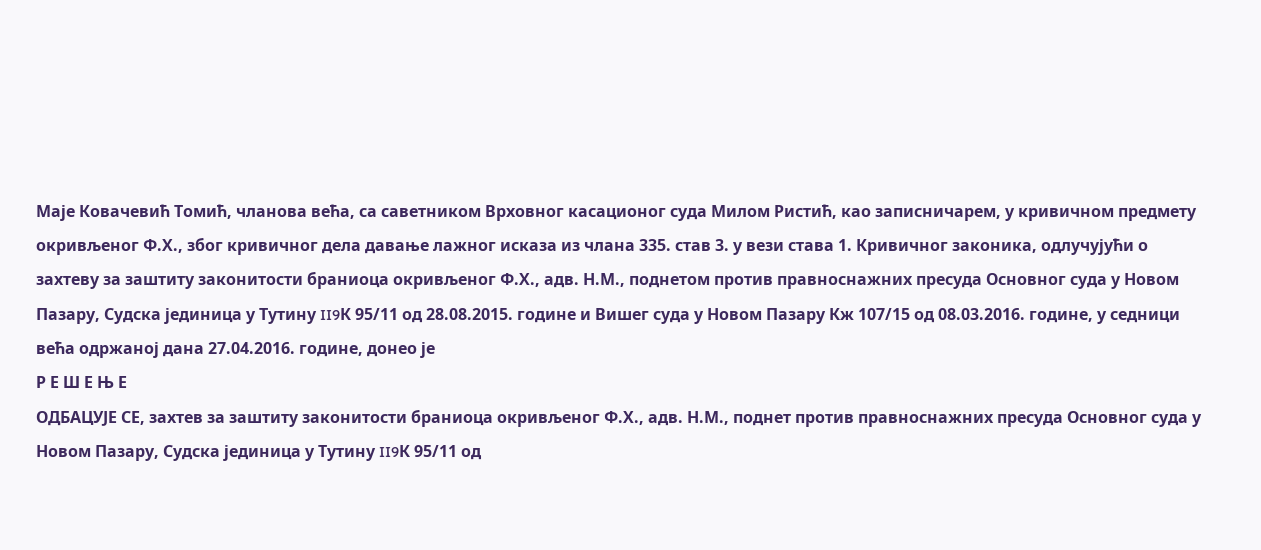Маје Ковачевић Томић, чланова већа, са саветником Врховног касационог суда Милом Ристић, као записничарем, у кривичном предмету окривљеног Ф.Х., због кривичног дела давање лажног исказа из члана 335. став 3. у вези става 1. Кривичног законика, одлучујући о захтеву за заштиту законитости браниоца окривљеног Ф.Х., адв. Н.М., поднетом против правноснажних пресуда Основног суда у Новом Пазару, Судска јединица у Тутину II9К 95/11 од 28.08.2015. године и Вишег суда у Новом Пазару Кж 107/15 од 08.03.2016. године, у седници већа одржаној дана 27.04.2016. године, донео је
Р Е Ш Е Њ Е
ОДБАЦУЈЕ СЕ, захтев за заштиту законитости браниоца окривљеног Ф.Х., адв. Н.М., поднет против правноснажних пресуда Основног суда у Новом Пазару, Судска јединица у Тутину II9К 95/11 од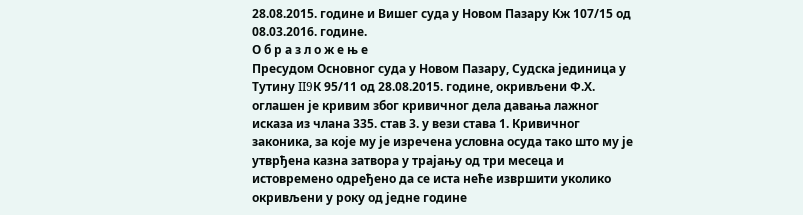28.08.2015. године и Вишег суда у Новом Пазару Кж 107/15 од 08.03.2016. године.
О б р а з л о ж е њ е
Пресудом Основног суда у Новом Пазару, Судска јединица у Тутину II9К 95/11 од 28.08.2015. године, окривљени Ф.Х. оглашен је кривим због кривичног дела давања лажног исказа из члана 335. став 3. у вези става 1. Кривичног законика, за које му је изречена условна осуда тако што му је утврђена казна затвора у трајању од три месеца и истовремено одређено да се иста неће извршити уколико окривљени у року од једне године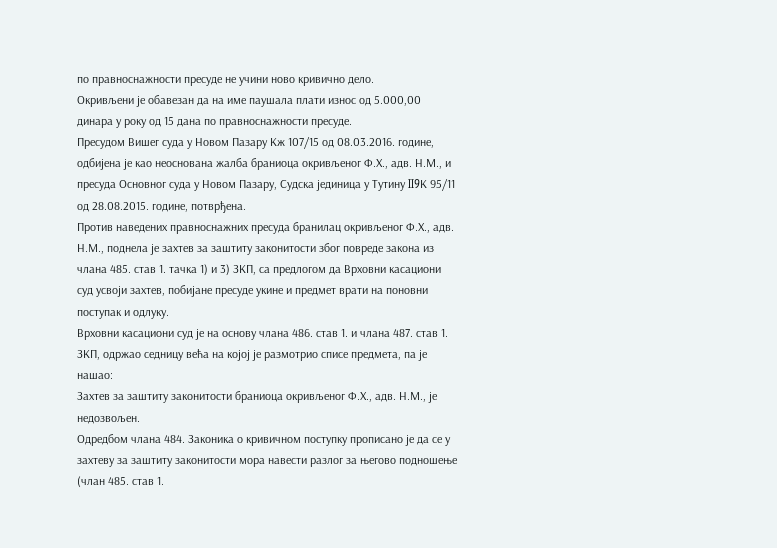по правноснажности пресуде не учини ново кривично дело.
Окривљени је обавезан да на име паушала плати износ од 5.000,00 динара у року од 15 дана по правноснажности пресуде.
Пресудом Вишег суда у Новом Пазару Кж 107/15 од 08.03.2016. године, одбијена је као неоснована жалба браниоца окривљеног Ф.Х., адв. Н.М., и пресуда Основног суда у Новом Пазару, Судска јединица у Тутину II9К 95/11 од 28.08.2015. године, потврђена.
Против наведених правноснажних пресуда бранилац окривљеног Ф.Х., адв. Н.М., поднела је захтев за заштиту законитости због повреде закона из члана 485. став 1. тачка 1) и 3) ЗКП, са предлогом да Врховни касациони суд усвоји захтев, побијане пресуде укине и предмет врати на поновни поступак и одлуку.
Врховни касациони суд је на основу члана 486. став 1. и члана 487. став 1. ЗКП, одржао седницу већа на којој је размотрио списе предмета, па је нашао:
Захтев за заштиту законитости браниоца окривљеног Ф.Х., адв. Н.М., је недозвољен.
Одредбом члана 484. Законика о кривичном поступку прописано је да се у захтеву за заштиту законитости мора навести разлог за његово подношење (члан 485. став 1.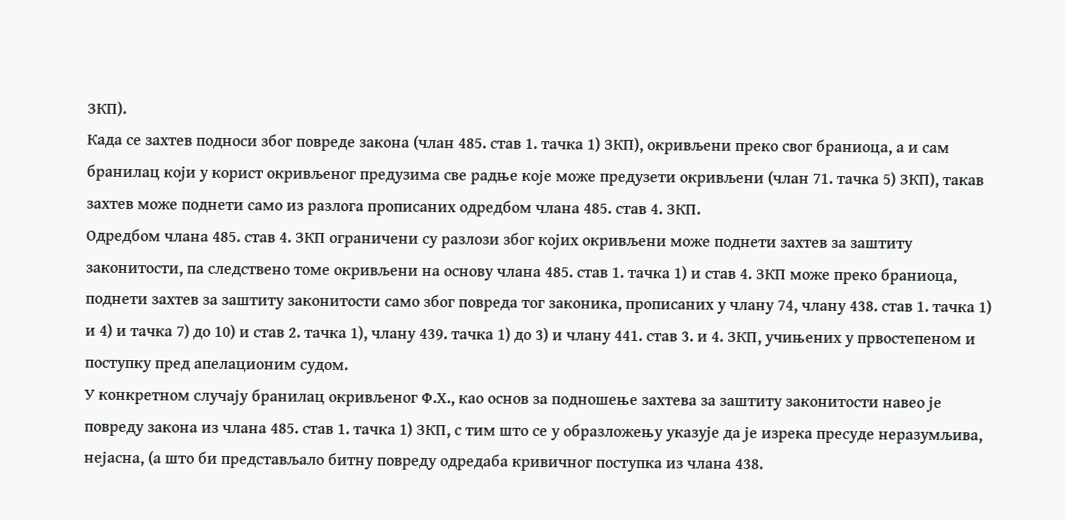ЗКП).
Када се захтев подноси због повреде закона (члан 485. став 1. тачка 1) ЗКП), окривљени преко свог браниоца, а и сам бранилац који у корист окривљеног предузима све радње које може предузети окривљени (члан 71. тачка 5) ЗКП), такав захтев може поднети само из разлога прописаних одредбом члана 485. став 4. ЗКП.
Одредбом члана 485. став 4. ЗКП ограничени су разлози због којих окривљени може поднети захтев за заштиту законитости, па следствено томе окривљени на основу члана 485. став 1. тачка 1) и став 4. ЗКП може преко браниоца, поднети захтев за заштиту законитости само због повреда тог законика, прописаних у члану 74, члану 438. став 1. тачка 1) и 4) и тачка 7) до 10) и став 2. тачка 1), члану 439. тачка 1) до 3) и члану 441. став 3. и 4. ЗКП, учињених у првостепеном и поступку пред апелационим судом.
У конкретном случају бранилац окривљеног Ф.Х., као основ за подношење захтева за заштиту законитости навео је повреду закона из члана 485. став 1. тачка 1) ЗКП, с тим што се у образложењу указује да је изрека пресуде неразумљива, нејасна, (а што би представљало битну повреду одредаба кривичног поступка из члана 438.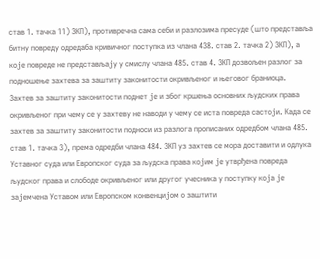став 1. тачка 11) ЗКП), противречна сама себи и разлозима пресуде (што представља битну повреду одредаба кривичног поступка из члана 438. став 2. тачка 2) ЗКП), а које повреде не представљају у смислу члана 485. став 4. ЗКП дозвољен разлог за подношење захтева за заштиту законитости окривљеног и његовог браниоца.
Захтев за заштиту законитости поднет је и због кршења основних људских права окривљеног при чему се у захтеву не наводи у чему се иста повреда састоји. Када се захтев за заштиту законитости подноси из разлога прописаних одредбом члана 485. став 1. тачка 3), према одредби члана 484. ЗКП уз захтев се мора доставити и одлука Уставног суда или Европског суда за људска права којим је утврђена повреда људског права и слободе окривљеног или другог учесника у поступку која је зајемчена Уставом или Европском конвенцијом о заштити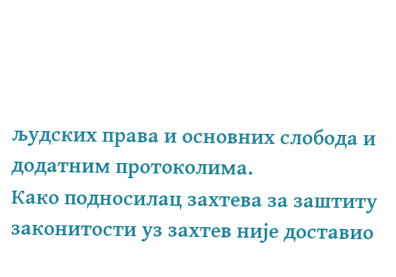људских права и основних слобода и додатним протоколима.
Како подносилац захтева за заштиту законитости уз захтев није доставио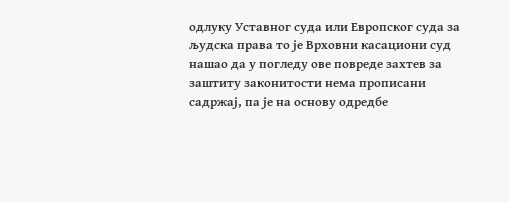одлуку Уставног суда или Европског суда за људска права то је Врховни касациони суд нашао да у погледу ове повреде захтев за заштиту законитости нема прописани садржај, па је на основу одредбе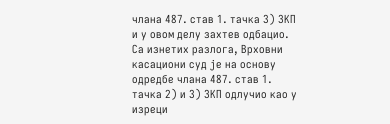члана 487. став 1. тачка 3) ЗКП и у овом делу захтев одбацио.
Са изнетих разлога, Врховни касациони суд је на основу одредбе члана 487. став 1. тачка 2) и 3) ЗКП одлучио као у изреци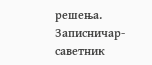решења.
Записничар-саветник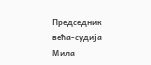Председник већа-судија
Мила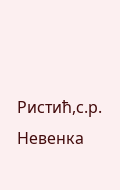Ристић,с.р. Невенка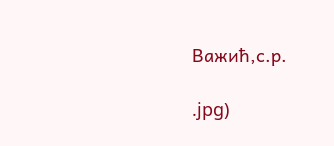Важић,с.р.

.jpg)